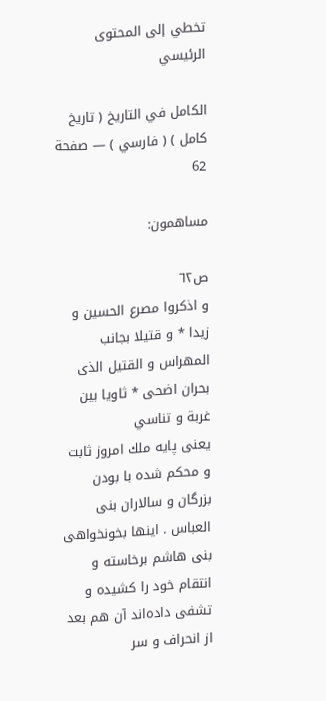تخطي إلى المحتوى الرئيسي

الكامل في التاريخ ( تاريخ كامل ) ( فارسي ) — صفحة 62

مساهمون:

ص٦٢
و اذكروا مصرع الحسين و زيدا * و قتيلا بجانب المهراس و القتيل الذى بحران اضحى * ثاويا بين غربة و تناسي
يعنى پايه ملك امروز ثابت و محكم شده با بودن بزرگان و سالاران بنى العباس . اينها بخونخواهى بنى هاشم برخاسته و انتقام خود را كشيده و تشفى داده‌اند آن هم بعد از انحراف و سر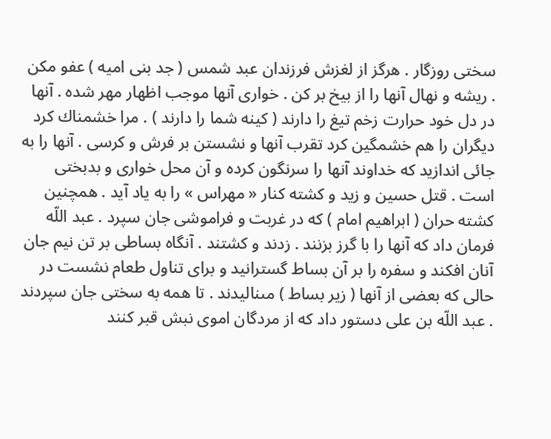سختى روزگار . هرگز از لغزش فرزندان عبد شمس ( جد بنى اميه ) عفو مكن . ريشه و نهال آنها را از بيخ بر كن . خوارى آنها موجب اظهار مهر شده . آنها در دل خود حرارت زخم تيغ را دارند ( كينه شما را دارند ) . مرا خشمناك كرد ديگران را هم خشمگين كرد تقرب آنها و نشستن بر فرش و كرسى . آنها را به جائى اندازيد كه خداوند آنها را سرنگون كرده و آن محل خوارى و بدبختى است . قتل حسين و زيد و كشته كنار « مهراس » را به ياد آيد . همچنين كشته حران ( ابراهيم امام ) كه در غربت و فراموشى جان سپرد . عبد اللّه فرمان داد كه آنها را با گرز بزنند . زدند و كشتند . آنگاه بساطى بر تن نيم جان آنان افكند و سفره را بر آن بساط گسترانيد و براى تناول طعام نشست در حالى كه بعضى از آنها ( زير بساط ) مىناليدند . تا همه به سختى جان سپردند . عبد اللّه بن على دستور داد كه از مردگان اموى نبش قبر كنند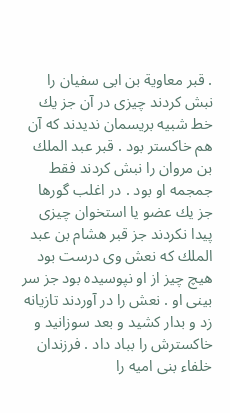. قبر معاوية بن ابى سفيان را نبش كردند چيزى در آن جز يك خط شبيه بريسمان نديدند كه آن هم خاكستر بود . قبر عبد الملك بن مروان را نبش كردند فقط جمجمه او بود . در اغلب گورها جز يك عضو يا استخوان چيزى پيدا نكردند جز قبر هشام بن عبد الملك كه نعش وى درست بود هيچ چيز از او نپوسيده بود جز سر بينى او . نعش را در آوردند تازيانه زد و بدار كشيد و بعد سوزانيد و خاكسترش را بباد داد . فرزندان خلفاء بنى اميه را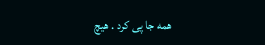همه جا پى كرد . هيچ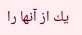يك از آنها را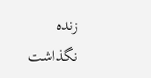زنده نگذاشت